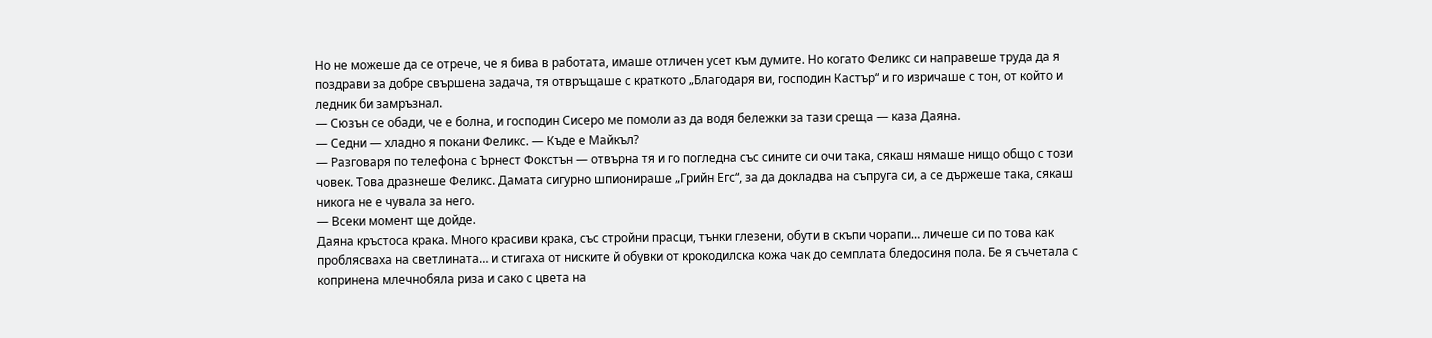Но не можеше да се отрече, че я бива в работата, имаше отличен усет към думите. Но когато Феликс си направеше труда да я поздрави за добре свършена задача, тя отвръщаше с краткото „Благодаря ви, господин Кастър“ и го изричаше с тон, от който и ледник би замръзнал.
— Сюзън се обади, че е болна, и господин Сисеро ме помоли аз да водя бележки за тази среща — каза Даяна.
— Седни — хладно я покани Феликс. — Къде е Майкъл?
— Разговаря по телефона с Ърнест Фокстън — отвърна тя и го погледна със сините си очи така, сякаш нямаше нищо общо с този човек. Това дразнеше Феликс. Дамата сигурно шпионираше „Грийн Егс“, за да докладва на съпруга си, а се държеше така, сякаш никога не е чувала за него.
— Всеки момент ще дойде.
Даяна кръстоса крака. Много красиви крака, със стройни прасци, тънки глезени, обути в скъпи чорапи… личеше си по това как проблясваха на светлината… и стигаха от ниските й обувки от крокодилска кожа чак до семплата бледосиня пола. Бе я съчетала с копринена млечнобяла риза и сако с цвета на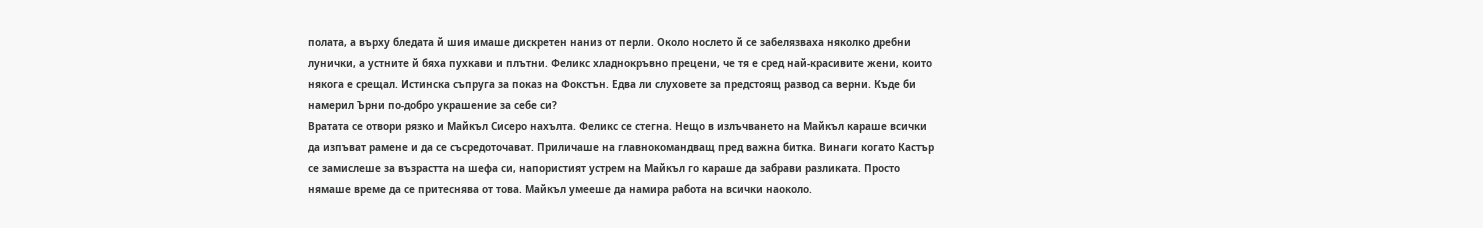полата, а върху бледата й шия имаше дискретен наниз от перли. Около нослето й се забелязваха няколко дребни лунички, а устните й бяха пухкави и плътни. Феликс хладнокръвно прецени, че тя е сред най-красивите жени, които някога е срещал. Истинска съпруга за показ на Фокстън. Едва ли слуховете за предстоящ развод са верни. Къде би намерил Ърни по-добро украшение за себе си?
Вратата се отвори рязко и Майкъл Сисеро нахълта. Феликс се стегна. Нещо в излъчването на Майкъл караше всички да изпъват рамене и да се съсредоточават. Приличаше на главнокомандващ пред важна битка. Винаги когато Кастър се замислеше за възрастта на шефа си, напористият устрем на Майкъл го караше да забрави разликата. Просто нямаше време да се притеснява от това. Майкъл умееше да намира работа на всички наоколо.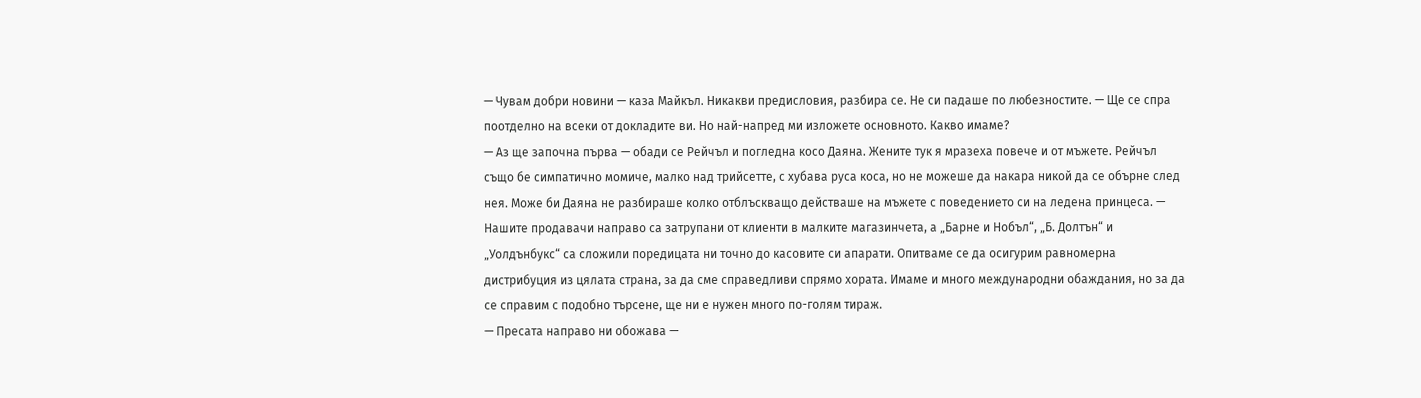— Чувам добри новини — каза Майкъл. Никакви предисловия, разбира се. Не си падаше по любезностите. — Ще се спра поотделно на всеки от докладите ви. Но най-напред ми изложете основното. Какво имаме?
— Аз ще започна първа — обади се Рейчъл и погледна косо Даяна. Жените тук я мразеха повече и от мъжете. Рейчъл също бе симпатично момиче, малко над трийсетте, с хубава руса коса, но не можеше да накара никой да се обърне след нея. Може би Даяна не разбираше колко отблъскващо действаше на мъжете с поведението си на ледена принцеса. — Нашите продавачи направо са затрупани от клиенти в малките магазинчета, а „Барне и Нобъл“, „Б. Долтън“ и „Уолдънбукс“ са сложили поредицата ни точно до касовите си апарати. Опитваме се да осигурим равномерна дистрибуция из цялата страна, за да сме справедливи спрямо хората. Имаме и много международни обаждания, но за да се справим с подобно търсене, ще ни е нужен много по-голям тираж.
— Пресата направо ни обожава —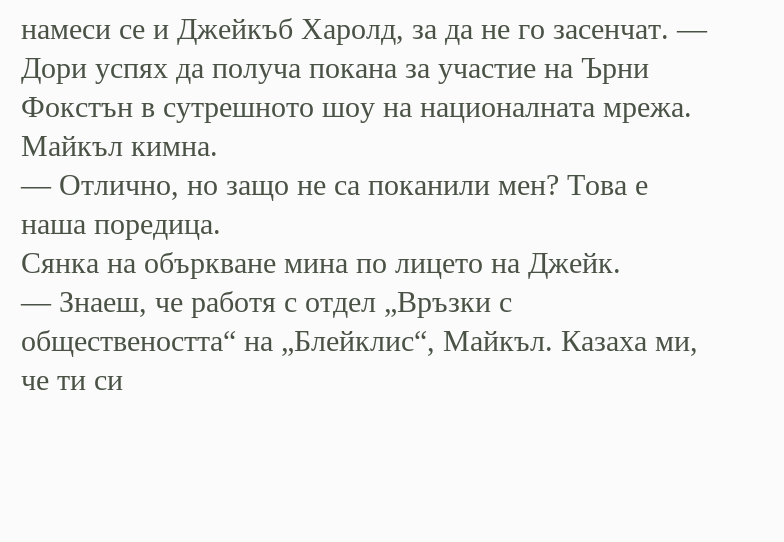намеси се и Джейкъб Харолд, за да не го засенчат. — Дори успях да получа покана за участие на Ърни Фокстън в сутрешното шоу на националната мрежа.
Майкъл кимна.
— Отлично, но защо не са поканили мен? Това е наша поредица.
Сянка на объркване мина по лицето на Джейк.
— Знаеш, че работя с отдел „Връзки с обществеността“ на „Блейклис“, Майкъл. Казаха ми, че ти си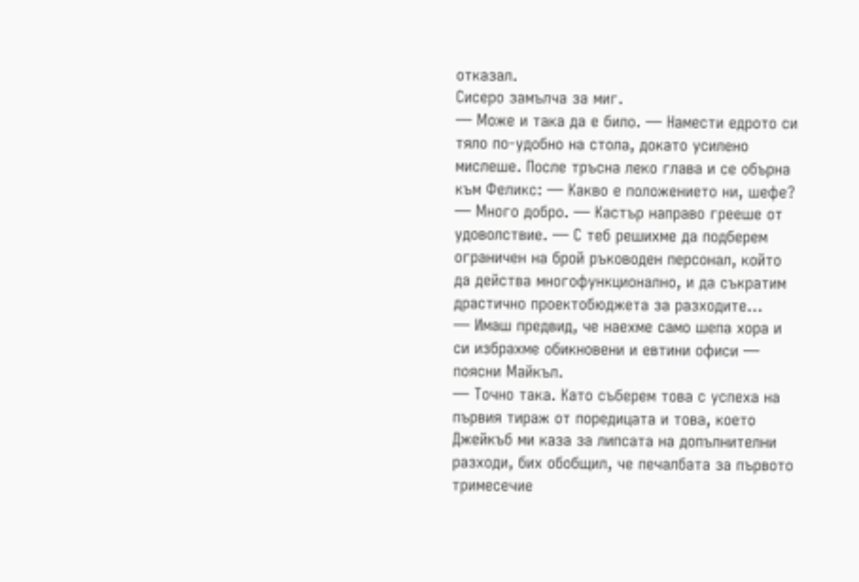отказал.
Сисеро замълча за миг.
— Може и така да е било. — Намести едрото си тяло по-удобно на стола, докато усилено мислеше. После тръсна леко глава и се обърна към Феликс: — Какво е положението ни, шефе?
— Много добро. — Кастър направо грееше от удоволствие. — С теб решихме да подберем ограничен на брой ръководен персонал, който да действа многофункционално, и да съкратим драстично проектобюджета за разходите…
— Имаш предвид, че наехме само шепа хора и си избрахме обикновени и евтини офиси — поясни Майкъл.
— Точно така. Като съберем това с успеха на първия тираж от поредицата и това, което Джейкъб ми каза за липсата на допълнителни разходи, бих обобщил, че печалбата за първото тримесечие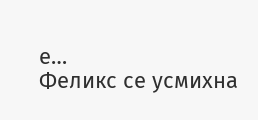е…
Феликс се усмихна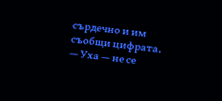сърдечно и им съобщи цифрата.
— Уха — не се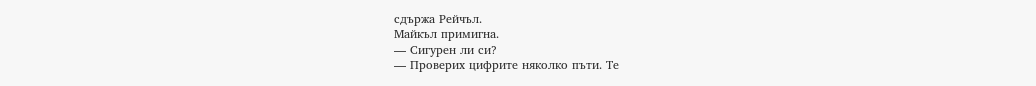сдържа Рейчъл.
Майкъл примигна.
— Сигурен ли си?
— Проверих цифрите няколко пъти. Те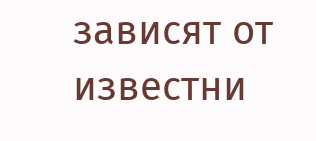зависят от известни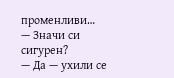променливи…
— Значи си сигурен?
— Да — ухили се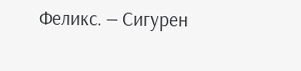Феликс. — Сигурен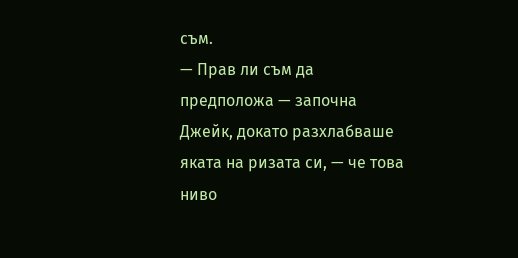съм.
— Прав ли съм да предположа — започна Джейк, докато разхлабваше яката на ризата си, — че това ниво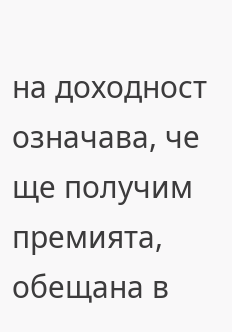на доходност означава, че ще получим премията, обещана в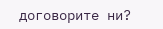договорите ни?